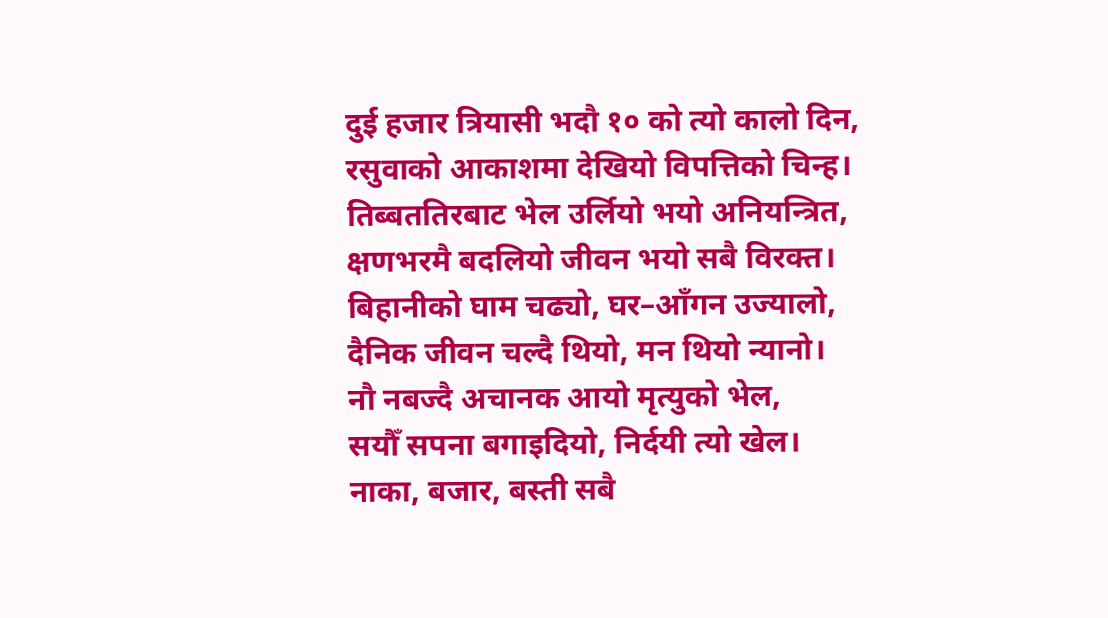दुई हजार त्रियासी भदौ १० को त्यो कालो दिन,
रसुवाको आकाशमा देखियो विपत्तिको चिन्ह।
तिब्बततिरबाट भेल उर्लियो भयो अनियन्त्रित,
क्षणभरमै बदलियो जीवन भयो सबै विरक्त।
बिहानीको घाम चढ्यो, घर–आँगन उज्यालो,
दैनिक जीवन चल्दै थियो, मन थियो न्यानो।
नौ नबज्दै अचानक आयो मृत्युको भेल,
सयौँ सपना बगाइदियो, निर्दयी त्यो खेल।
नाका, बजार, बस्ती सबै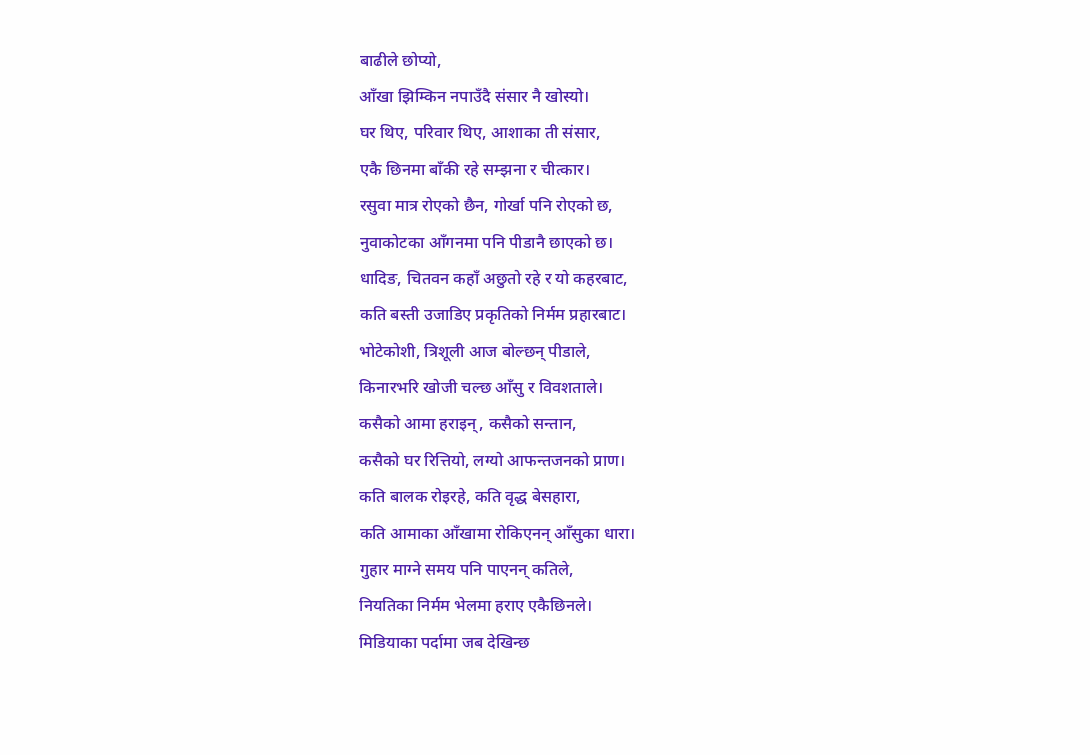बाढीले छोप्यो,
आँखा झिम्किन नपाउँदै संसार नै खोस्यो।
घर थिए, परिवार थिए, आशाका ती संसार,
एकै छिनमा बाँकी रहे सम्झना र चीत्कार।
रसुवा मात्र रोएको छैन, गोर्खा पनि रोएको छ,
नुवाकोटका आँगनमा पनि पीडानै छाएको छ।
धादिङ, चितवन कहाँ अछुतो रहे र यो कहरबाट,
कति बस्ती उजाडिए प्रकृतिको निर्मम प्रहारबाट।
भोटेकोशी, त्रिशूली आज बोल्छन् पीडाले,
किनारभरि खोजी चल्छ आँसु र विवशताले।
कसैको आमा हराइन्, कसैको सन्तान,
कसैको घर रित्तियो, लग्यो आफन्तजनको प्राण।
कति बालक रोइरहे, कति वृद्ध बेसहारा,
कति आमाका आँखामा रोकिएनन् आँसुका धारा।
गुहार माग्ने समय पनि पाएनन् कतिले,
नियतिका निर्मम भेलमा हराए एकैछिनले।
मिडियाका पर्दामा जब देखिन्छ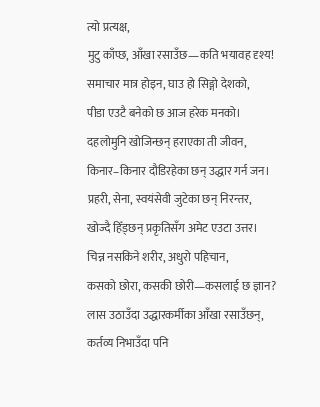त्यो प्रत्यक्ष,
मुटु काँप्छ, आँखा रसाउँछ—कति भयावह दृश्य!
समाचार मात्र होइन, घाउ हो सिङ्गो देशको,
पीडा एउटै बनेको छ आज हरेक मनको।
दहलोमुनि खोजिन्छन् हराएका ती जीवन,
किनार–किनार दौडिरहेका छन् उद्धार गर्न जन।
प्रहरी, सेना, स्वयंसेवी जुटेका छन् निरन्तर,
खोज्दै हिँड्छन् प्रकृतिसँग अमेट एउटा उत्तर।
चिन्न नसकिने शरीर, अधुरो पहिचान,
कसको छोरा, कसकी छोरी—कसलाई छ ज्ञान?
लास उठाउँदा उद्धारकर्मीका आँखा रसाउँछन्,
कर्तव्य निभाउँदा पनि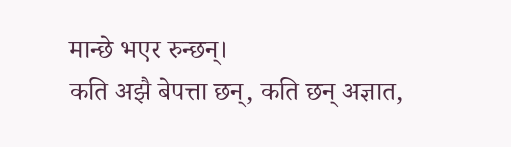मान्छे भएर रुन्छन्।
कति अझै बेपत्ता छन्, कति छन् अज्ञात,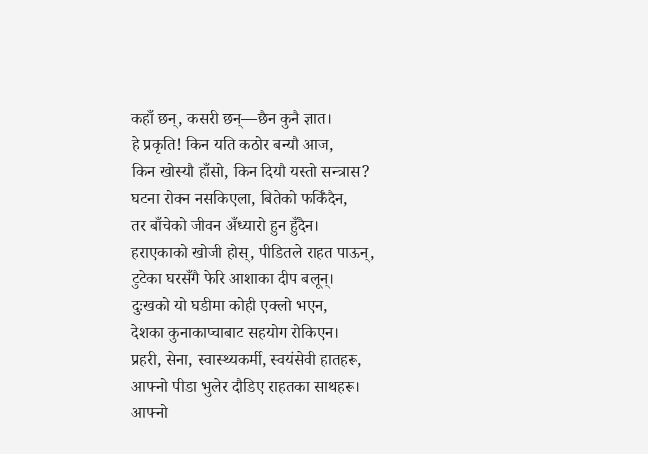कहाँ छन्, कसरी छन्—छैन कुनै ज्ञात।
हे प्रकृति! किन यति कठोर बन्यौ आज,
किन खोस्यौ हाँसो, किन दियौ यस्तो सन्त्रास?
घटना रोक्न नसकिएला, बितेको फर्किँदैन,
तर बाँचेको जीवन अँध्यारो हुन हुँदैन।
हराएकाको खोजी होस्, पीडितले राहत पाऊन्,
टुटेका घरसँगै फेरि आशाका दीप बलून्।
दुःखको यो घडीमा कोही एक्लो भएन,
देशका कुनाकाप्चाबाट सहयोग रोकिएन।
प्रहरी, सेना, स्वास्थ्यकर्मी, स्वयंसेवी हातहरू,
आफ्नो पीडा भुलेर दौडिए राहतका साथहरू।
आफ्नो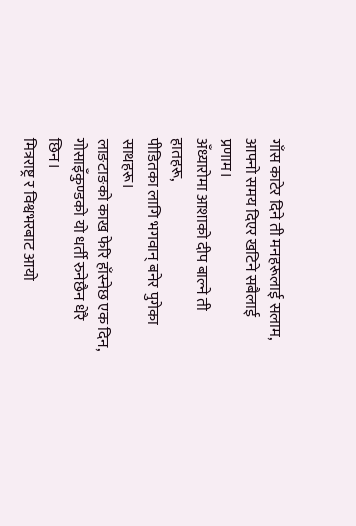गाँस काटेर दिने ती मनहरूलाई सलाम,
आफ्नो समय दिएर खटिने सबैलाई प्रणाम।
अँध्यारोमा आशाको दीप बाल्ने ती हातहरू,
पीडितका लागि भगवान् बनेर पुगेका साथहरू।
लाङटाङको काख फेरि हाँस्नेछ एक दिन,
गोसाइँकुण्डको यो धर्ती रुनेछैन धेरै छिन।
मित्रराष्ट्र र विश्वभरबाट आयो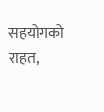सहयोगको राहत,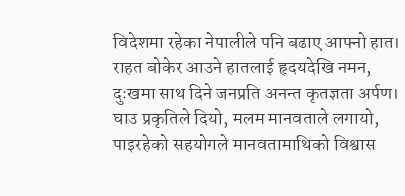विदेशमा रहेका नेपालीले पनि बढाए आफ्नो हात।
राहत बोकेर आउने हातलाई हृदयदेखि नमन,
दुःखमा साथ दिने जनप्रति अनन्त कृतज्ञता अर्पण।
घाउ प्रकृतिले दियो, मलम मानवताले लगायो,
पाइरहेको सहयोगले मानवतामाथिको विश्वास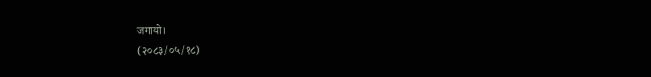जगायो।
(२०८३/०५/१८)